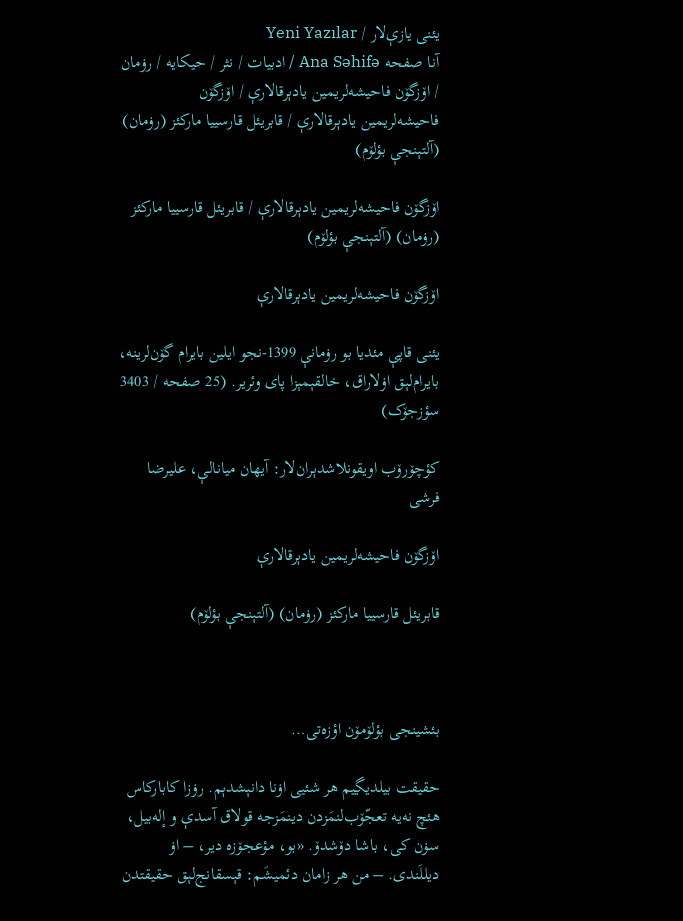یئنی یازې‌لار / Yeni Yazılar
آنا صفحه Ana Səhifə / ادبیات / نثر / حیکایه / رۏمان / اۆزگۆن فاحیشه‌لریمین یادېرقالارې / اۆزگۆن فاحیشه‌لریمین یادېرقالارې / قابریئل قارسییا مارکئز (رۏمان) (آلتېنجې بؤلۆم)

اۆزگۆن فاحیشه‌لریمین یادېرقالارې / قابریئل قارسییا مارکئز (رۏمان) (آلتېنجې بؤلۆم)

اۆزگۆن فاحیشه‌لریمین یادېرقالارې

یئنی قاپې مئدیا بو رۏمانې 1399-نجو ایلین بایرام گۆن‌لرینه، بایرام‌لېق اۏلاراق، خالقېمېزا پای وئریر. (25 صفحه / 3403 سؤزجۆک)

کؤچۆرۆب اویقونلاشدېران‌لار: آیهان میانالې، علیرضا فرشی

اۆزگۆن فاحیشه‌لریمین یادېرقالارې

قابریئل قارسییا مارکئز (رۏمان) (آلتېنجې بؤلۆم)



بئشینجی بؤلۆمۆن اؤزه‌تی…

حقیقت بیلدیڲیم هر شئیی اۏنا دانېشدېم. رۏزا کابارکاس هئچ نه‌یه‌ تعجّۆب‌لنمَزدن دینمَزجه‌ قولاق آسدې و إله‌بیل، سۏن کی، باشا دۆشدۆ. «بو، مؤعجۆزه‌ دیر، – اۏ دیللَندی. – من هر زامان دئمیشَم: قېسقانج‌لېق حقیقتدن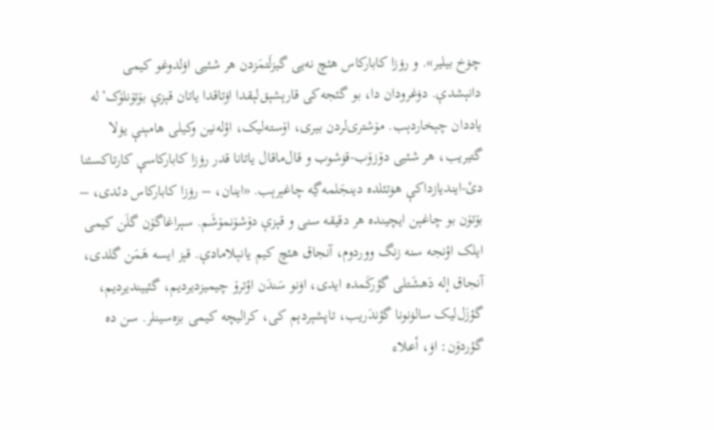چۏخ بیلیر». و رۏزا کابارکاس هئچ نه‌یی گیزلَتمَزدن هر شئیی اۏلدوغو کیمی دانېشدې. دۏغرودان دا، بو گئجه‌کی قارېشېق‌لېقدا اۏتاقدا یاتان قېزې بۆتۆنلۆک’له‌ یاددان چېخاردېب. مۆشتری‌لردن بیری، اۆسته‌لیک، اؤله‌نین وکیلی هامېنې یۏلا گتیریب، هر شئیی دۆزۆب-قۏشوب و قال‌ماقال یاتانا قدر رۏزا کابارکاسې کارتاکسئنا دئ-ایندیازداکې هۏتئلده‌ دینجَلمه‌ڲه‌ چاغېرېب. «اینان، – رۏزا کابارکاس دئدی، – بۆتۆن بو چاغېن ایچینده هر دقیقه‌ سنی و قېزې دۆشۆنمۆشَم. سېراغاگۆن گلَن کیمی ایلک اؤنجه سنه‌ زنگ ووردوم، آنجاق هئچ کیم یانېـلامادې. قېز ایسه‌ هَمَن گلدی، آنجاق إله‌ دَهشَتلی گؤرکَمده‌ ایدی، اۏنو سَندَن اؤترۆ چیمیزدیردیم، گئییندیردیم، گؤزَل‌لیک سالۏنونا گؤندَ‌ریب، تاپشېردېم کی، کرالیچه‌ کیمی بزه‌سینلر. سن ده‌ گؤردۆن: اۏ، أعلاء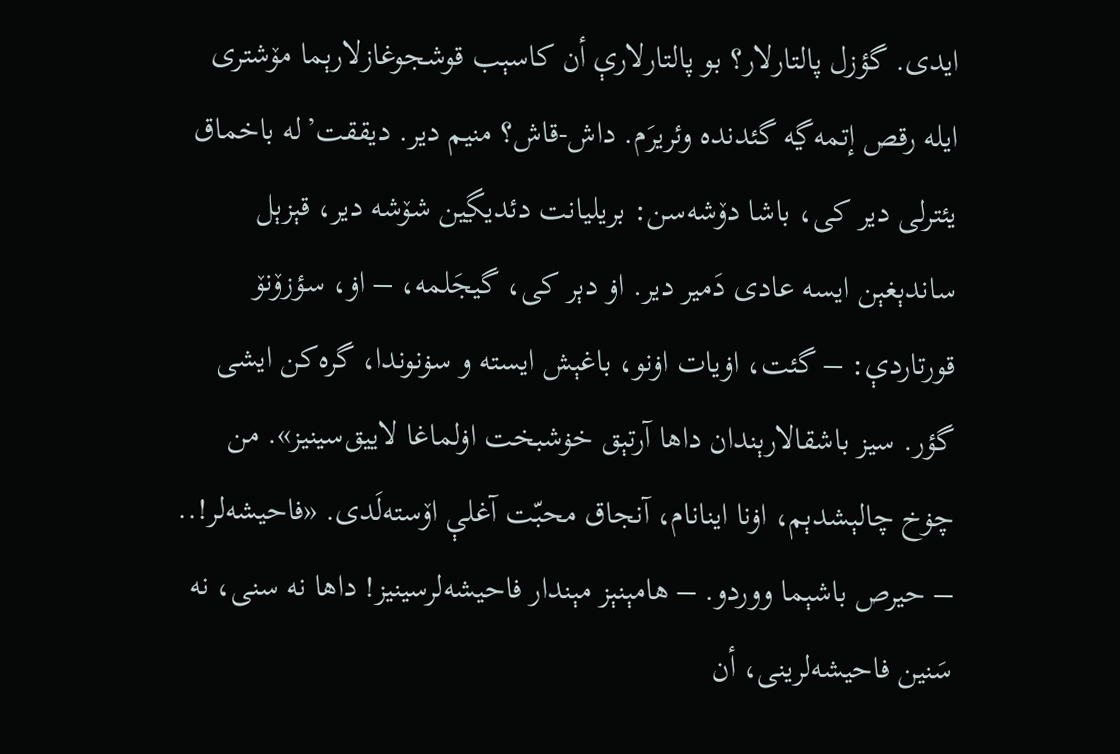ایدی. گؤزل پالتارلار؟ بو پالتار‌لارې أن کاسېب قوشجوغازلارېما مۆشتری ایله‌ رقص إتمه‌ڲه‌ گئدنده‌ وئریرَم. داش-قاش؟ منیم دیر. دیققت’له‌ باخماق یئترلی دیر کی، باشا دۆشه‌سن: بریلیانت دئدیڲین شۆشه ‌دیر، قېزېل ساندېغېن ایسه‌ عادی دَمیر دیر. اۏ دېر کی، گیجَلمه‌، – اۏ، سؤزۆنۆ قورتاردې: – گئت، اۏیات اۏنو، باغېش ایسته‌ و سۏنوندا، گره‌کن ایشی گؤر. سیز باشقا‌لارېندان داها آرتېق خۏشبخت اۏلماغا لاییق‌سینیز». من چۏخ چالېشدېم، اۏنا اینانام، آنجاق محبّت آغلې اۆسته‌لَدی. «فاحیشه‌لر!.. – حیرص باشېما ووردو. – هامېنېز مېندار فاحیشه‌لرسینیز! داها نه‌ سنی، نه‌ سَنین فاحیشه‌لرینی، أن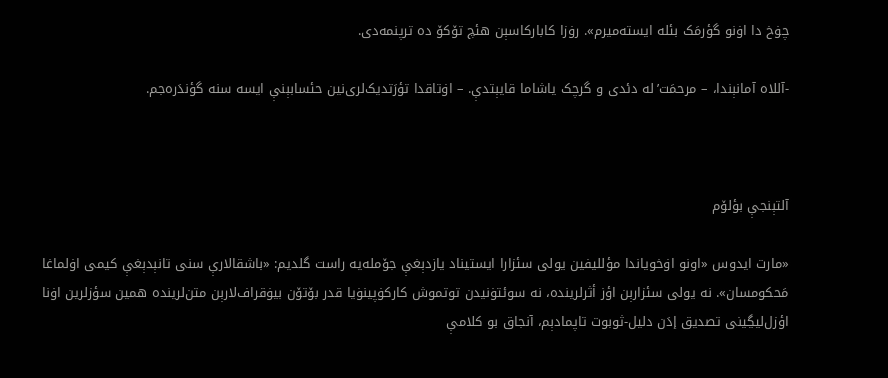چۏخ دا اۏنو گؤرمَک بئله‌ ایسته‌میرم». رۏزا کابارکاسېن هئچ تۆکۆ ده‌ ترپنمه‌دی.

-آللاه‌ آمانېندا، – مرحمَت’له‌ دئدی و گرچک یاشاما قایېتدې. – اۏتاقدا تؤرَتدیک‌لری‌نین حئسابېنې ایسه‌ سنه‌ گؤندَره‌جم.



آلتېنجې بؤلۆم

«مارت ایدوس «اونو اۏخویاندا مؤللیفین یولی سئزارا ایستیناد یازدېغې جۆمله‌یه‌ راست گلدیم: «باشقا‌لارې سنی تانېدېغې کیمی اۏلماغا مَحکومسان». نه‌ یولی سئزارېن اؤز أثرلرینده‌، نه‌ سوئتۏنیدن توتموش کارکۏپینۏیا قدر بۆتۆن بیۏقراف‌لارېن متن‌لرینده‌ همین سؤز‌لرین اۏنا اؤزل‌لیڲینی تصدیق إدَن دلیل-ثوبوت تاپمادېم، آنجاق بو کلامې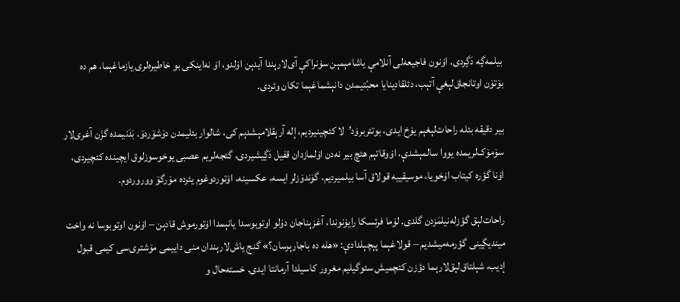بیلمه‌ڲه‌ دَڲردی. اۏنون فاجیعه‌لی آنلامې یاشامېمېن سۏنراکې آی‌لارېندا آیدېن اۏلدو، اۏ نه‌اینکی بو خاطیره‌لری یازماغېما، هم ده‌ بۆتۆن اوتانجاق‌لېغې آتېب، دئلقادینایا محبّتیمدن‌ دانېشماغېما تکان وئردی.

بیر دقیقه‌ بئله‌ راحات‌لېغېم یۏخ ایدی، بوتئربرۏد’لا کئچینیردیم، إله‌ آرېقلامېشدېم کی، شالوار بئلیمدن دۆشۆردۆ. بَدَنیمده‌ گزَن آغری‌لار سۆمۆک‌لریمده‌ یووا سالمېشدې، اۏوقاتېم هئچ بیر نه‌دن اۏلمازدان قفیل دَڲیشیردی، گئجه‌لریم عصبی یوخوسوزلوق ایچینده‌ کئچیردی، اۏنا گؤره‌ کیتاب اۏخویا، موسیقییه‌ قولاق آ‌سا بیلمیردیم، گۆندۆزلر ایسه‌، عکسینه‌، اۏتوردوغوم یئرده‌ مۆرگۆ ووروردوم.

راحات‌لېق گؤزله‌نیلمَزدن گلدی. لۏما فرئسکا رایۏنوندا، آغزېناجان دۏلو اوتوبوسدا یانېمدا اۏتورموش قادېن – اۏنون اوتوبوسا نه‌ واخت میندیڲینی گؤرمه‌میشدیم – قولاغېما پېچېلدادې: «هله‌ ده‌ باجارېرسان؟» گنج یاش‌لارېندان منی داییمی مۆشتری‌سی کیمی قبول إدیب، شېلتاق‌لېق‌لارېما دؤزن کئچمیش سئوگیلیم مغرور کاسیلدا آرمانتا ایدی. خسته‌حال و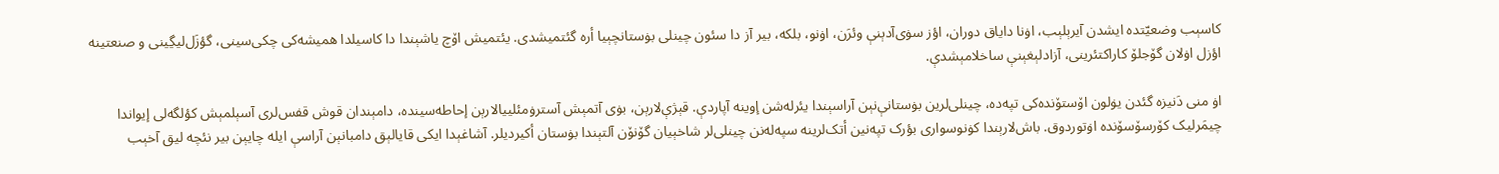کاسېب وضعيّتده‌ ایشدن آیرېلېب، اۏنا دایاق دوران، اؤز سۏی‌آدېنې وئرَن، اۏنو، بلکه‌، بیر آز دا سئون چینلی بۏستانچېیا أره‌ گئتمیشدی. یئتمیش اۆچ یاشېندا دا کاسیلدا همیشه‌کی چکی‌سینی، گؤزَل‌لیڲینی و صنعتینه‌ اؤزل اۏلان گۆجلۆ کاراکتئرینی، آزادلېغېنې ساخلامېشدې.

اۏ منی دَنیزه‌ گئدن یۏلون اۆستۆنده‌کی تپه‌ده‌، چینلی‌لرین بۏستانې‌نېن آراسېندا یئرله‌شن إوینه‌ آپاردې. قېژې‌لارېن، بۏی آتمېش آسترۏمئلییالارېن إحاطه‌سینده‌، دامېندان قوش قفس‌لری آسېلمېش کؤلگه‌لی إیواندا چیمَر‌لیک کۆرسۆسۆنده‌ اۏتوردوق. باش‌لارېندا کۏنوسواری بؤرک تپه‌نین أتک‌لرینه‌ سپه‌له‌نن چینلی‌لر شاخېیان گۆنۆن آلتېندا بۏستان أکیردیلر. آشاغېدا ایکی قایا‌لېق دامبانېن آرا‌سې ایله‌ چایېن بیر نئچه‌ لیق آخېب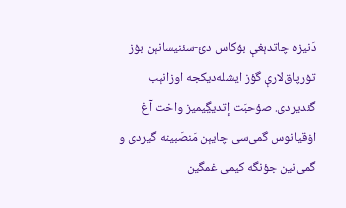دَنیزه‌ چاتدېغې بۏکاس دئ-سئنیسانېن بۏز تۏرپاق‌لارې گؤز ایشله‌دیکجه‌ اوزانېب گئدیردی. صؤحبَت إتدیڲیمیز واخت آغ اۏقیانوس گمی‌سی چایېن مَنصَبینه‌ گیردی و گمی‌نین جؤنگه‌ کیمی غمگین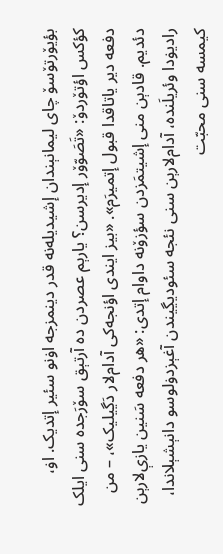بؤیۆرتۆسۆ چای لیمانېندان إشیدیله‌نه‌ قدر دینمزجه‌ اۏنو سئیر إتدیک. اۏ، کؤکس اؤتۆردۆ: «تَصَوّۆر إدیرسن؟ یارېم عصردن ده‌ آرتېق سۆرَجده سنی ایلک دفعه دیر یاتاقدا قبول إتمیرَم». «بیز ایندی اؤنجه‌کی آدام‌لار دَڲیلیک»، – من دئدیم. قادېن منی إشیتمَزدن سؤزۆنه‌ داوام إتدی: «هر دفعه‌ سَنین یازې‌لارېن رادیۏدا وئریلَنده‌، آدام‌لارېن سنی نئجه‌ سئودیڲیندن آغېزدۏلوسو دانېشېلاندا، کیمسه‌ سنی محبّت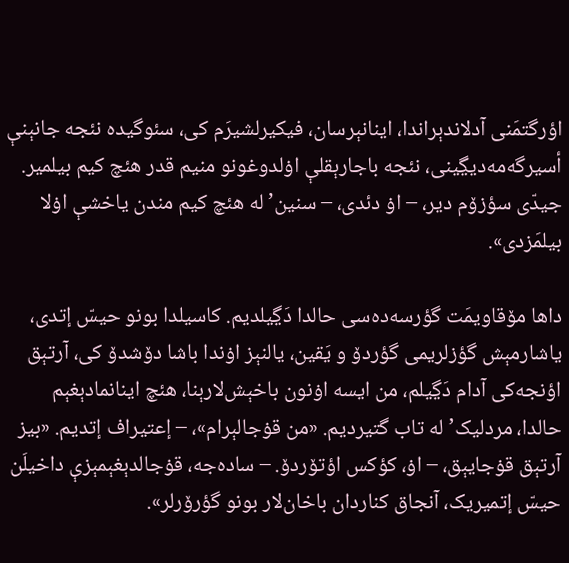اؤرگتمَنی آدلاندېراندا، اینانېرسان، فیکیرلشیرَم کی، سئوگیده‌ نئجه‌ جانېنې أسیرگه‌مه‌دیڲینی، نئجه‌ باجارېقلې اۏلدوغونو منیم قدر هئچ کیم بیلمیر. جیدّی سؤزۆم دیر، – اۏ دئدی، – سنین’له‌ هئچ کیم مندن یاخشې اۏلا بیلمَزدی».

داها مۆقاویمَت گؤرسه‌ده‌سی حالدا دَڲیلدیم. کاسیلدا بونو حیسّ إتدی، یاشارمېش گؤزلریمی گؤردۆ و یَقین، یالنېز اۏندا باشا دۆشدۆ کی، آرتېق اؤنجه‌کی آدام دَڲیلم، من ایسه‌ اۏنون باخېش‌لارېنا، هئچ اینانمادېغېم حالدا، مرد‌لیک’له‌ تاب گتیردیم. «من قۏجالېرام»، – إعتیراف إتدیم. «بیز آرتېق قۏجایېق، – اۏ، کؤکس اؤتۆردۆ. – ساده‌جه‌، قۏجالدېغېمېزې داخیلَن حیسّ إتمیریک، آنجاق کناردان باخان‌لار بونو گؤرۆرلر».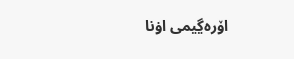اۆره‌ڲیمی اۏنا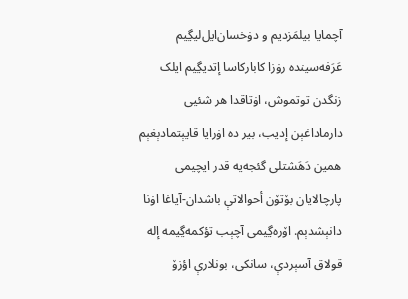آچمایا بیلمَزدیم و دۏخسان‌ایل‌لیڲیم عَرَفه‌سینده‌ رۏزا کابارکاسا إتدیڲیم ایلک زنگدن توتموش، اۏتاقدا هر شئیی دارماداغېن إدیب، بیر ده‌ اۏرایا قایېتمادېغېم همین دَهَشتلی گئجه‌یه‌ قدر ایچیمی پارچالایان بۆتۆن أحوالاتې باشدان-آیاغا اۏنا دانېشدېم. اۆره‌ڲیمی آچېب تؤکمه‌ڲیمه‌ إله‌ قولاق آسېردې، سانکی، بونلارې اؤزۆ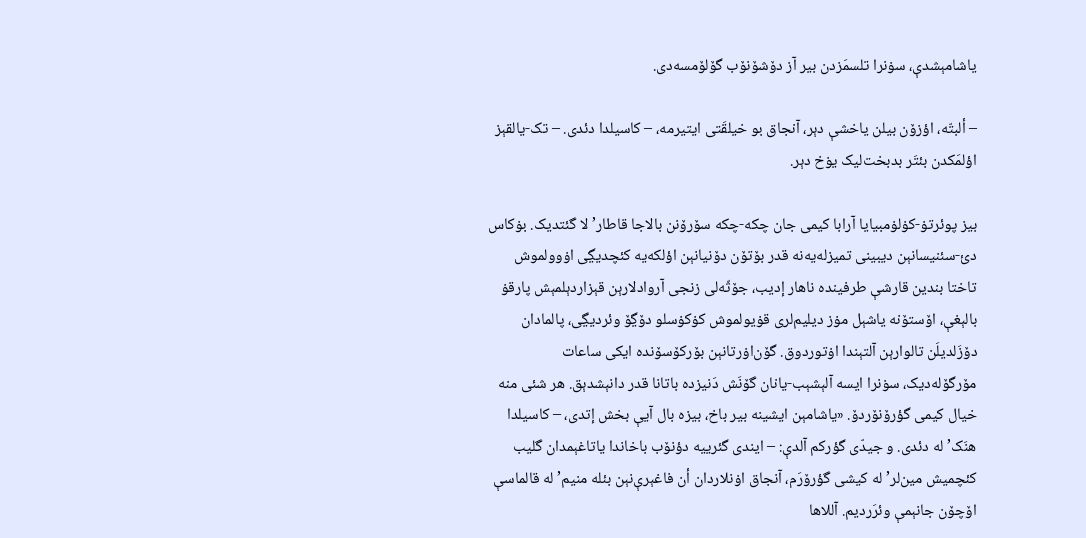یاشامېشدې، سۏنرا تلسمَزدن بیر آز دۆشۆنۆب گۆلۆمسه‌دی.

– ألبتّه‌، اؤزۆن بیلن یاخشې دېر، آنجاق بو خیلقَتی ایتیرمه‌، – کاسیلدا دئدی. – تک-یالقېز اؤلمَکدن بئتَر بدبخت‌لیک یۏخ دېر.

بیز پوئرتۏ-کۏلۏمبیایا آرابا کیمی جان چکه‌-چکه‌ سۆرۆنن بالاجا قاطار’لا‌ گئتدیک. بۏکاس دئ-سئنیسانېن دیبینی تمیزله‌یه‌نه‌ قدر بۆتۆن دۆنیا‌نېن اؤلکه‌یه‌ کئچدیڲی اۏوولموش تاختا بندین قارشې طرفینده‌ ناهار إدیب، جۆثّه‌لی زنجی آرواد‌لارېن قېزاردېلمېش پارقۏ بالېغې، اۆستۆنه‌ یاشېل مۏز دیلیم‌لری قۏیولموش کۏکۏسلو دۆڲۆ وئردیڲی، پالمادان دۆزَلدیلَن تالوارېن آلتېندا اۏتوردوق. گۆن‌اۏرتانېن بۆرکۆسۆنده‌ ایکی ساعات مۆرگۆله‌دیک، سۏنرا ایسه‌ آلېشېب-یانان گۆنَش دَنیزده‌ باتانا قدر دانېشدېق. هر شئی منه‌ خیال کیمی گؤرۆنۆردۆ. «یاشامېن ایشینه‌ بیر باخ، بیزه‌ بال آیې بخش إتدی، – کاسیلدا هنَک’له‌ دئدی. و جیدّی گؤرکم آلدې: – ایندی گئرییه‌ دؤنۆب باخاندا یاتاغېمدان گلیب کئچمیش مین‌لر’له‌ کیشی گؤرۆرَم، آنجاق اۏنلاردان أن فاغېرې‌نېن بئله‌ منیم’له‌ قالماسې اۆچۆن جانېمې وئرَردیم. آللاها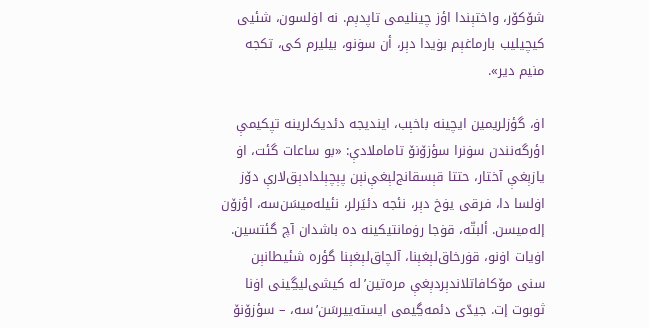شۆکۆر، واختېندا اؤز چینلیمی تاپدېم. نه‌ اۏلسون، شئیی کیچیلیب‌ بارماغېم بۏیدا دېر، أن سۏنو، بیلیرم کی، تکجه‌ منیم دیر».

اۏ، گؤزلریمین ایچینه‌ باخېب، ایندیجه‌ دئدیک‌لرینه‌ تپکیمې اؤرگه‌نندن سۏنرا سؤزۆنۆ تاماملادې: «بو ساعات گئت، اۏ یازېغې آختار، حتتا قېسقانج‌لېغې‌نېن پېچېلدادېق‌لارې دۆز اۏلسا دا، فرقی یۏخ دېر، نئجه‌ دئیَرلر، نئیله‌میسَن‌سه‌، اؤزۆن إله‌میسن. ألبتّه‌، قۏجا رۏمانتیکینه ده باشدان آچ گئتسین. اۏیات اۏنو، قۏرخاق‌لېغېنا، آلچاق‌لېغېنا گؤره‌ شئیطانېن سنی مۆکافاتلاندېردېغې مره‌تین’له‌ کیشی‌لیڲینی اۏنا ثوبوت إت. جیدّی دئمه‌ڲیمی ایسته‌ییرسَن’سه‌، – سؤزۆنۆ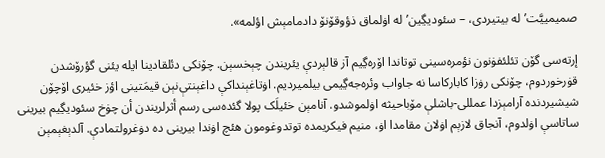صمیمییَّت’له‌ بیتیردی، – سئودیڲین’له‌ اۏلماق ذؤوقۆنۆ دادمامېش اؤلمه‌».

إرته‌سی گۆن تئلئفۏنون نؤمره‌سینی توتاندا اۆره‌ڲیم آز قالېردې یئریندن‌ چېخسېن. چۆنکی دئلقادینا ایله‌ یئنی گؤرۆشدن قۏرخوردوم، چۆنکی رۏزا کابارکاسا نه‌ جاواب وئره‌جه‌ڲیمی بیلمیردیم. اۏتاغېنداکې داغېنتې‌نېن قیمَتینی اؤز خئیری اۆچۆن شیشیردنده‌ آرامېزدا عمللی-باشلې مۆباحیثه‌ اۏلموشدو. آنامېن خئیلَک پولا‌ گئده‌سی رسم أثرلریندن‌ أن چۏخ سئودیڲیم بیرینی ساتاسې اۏلدوم، آنجاق لازېم اۏلان مقامدا اۏ، منیم فیکریمده‌ توتدوغومون هئچ اۏندا بیرینی ده‌ دۏغرولتمادې. آلدېغېمېن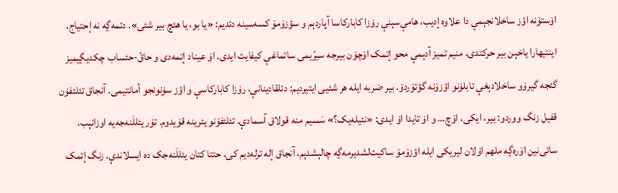اۆستۆنه‌ اؤز ساخلا‌نجېمې دا علاوه‌ إدیب، هامې‌سېنې رۏزا کابارکاسا آپاردېم و سؤزۆمۆ کسه‌سینه‌ دئدیم: «یا بو، یا هئچ بیر شئی». دئمه‌ڲه‌ نه‌ إحتیاج، اینتیهارا یاخېن بیر حرکتدی، منیم تمیز آدېمې محو إتمک اۆچۆن بیرجه‌ سیرّیمی ساتماغې کیفایت ایدی. اۏ عیناد إتمه‌دی و حاقّ-حئساب چکدیڲیمیز گئجه‌ گیرۏو ساخلادېغې تابلۏنو اؤزۆنه‌ گؤتۆردۆ. بیر ضربه‌ ایله‌ هر شئیی ایتیردیم: دئلقادینانې، رۏزا کابارکاسې و اؤز سۏنونجو أمانتیمی. آنجاق تئلئفۏن قفیل زنگ ووردو: بیر، ایکی، اۆچ… و اۏ تایدا اۏ ایدی: «نئیله‌یک؟» سَسیم منه‌ قولاق آسمادې. تئلئفۏنو یئرینه‌ قۏیدوم. تۏر یئللَنه‌جه‌یه‌ اوزانېب، ساتی‌نین اۆره‌ڲه‌ ملهم اۏلان لیریکی ایله‌ اؤزۆمۆ ساکیت‌لشدیرمه‌ڲه‌ چالېشدېم، آنجاق إله‌ ترله‌دیم کی، حتتا کتان یئللَنه‌جک ده‌ ایسلاندې. زنگ إتمک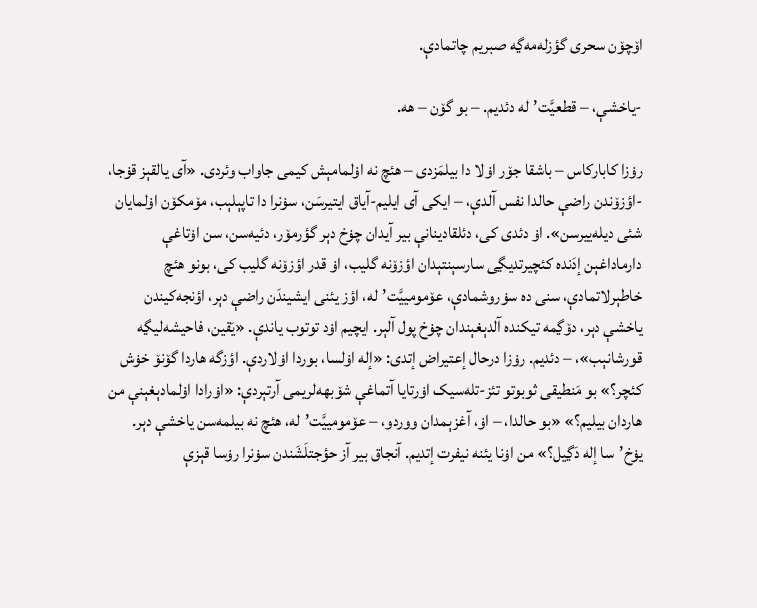اۆچۆن سحری گؤز‌له‌مه‌ڲه‌ صبریم چاتمادې.

-یاخشې، – قطعیَّت’له‌ دئدیم. – بو گۆن – هه‌.

رۏزا کابارکاس – باشقا جۆر اۏلا دا بیلمَزدی – هئچ نه‌ اۏلمامېش کیمی جاواب وئردی. «آی یالقېز قۏجا، -اؤزۆندن راضې حالدا نفس آلدې، – ایکی آی ایلیم-آیاق ایتیرسَن، سۏنرا دا تاپېلېب، مۆمکۆن اۏلمایان شئی دیله‌ییرسن». اۏ دئدی کی، دئلقادینانې بیر آیدان چۏخ دېر گؤرمۆر، دئیه‌سن، سن اۏتاغې دارماداغېن إدَنده‌ کئچیرتدیڲی سارسېنتېدان اؤزۆنه‌ گلیب، اۏ قدر اؤزۆنه‌ گلیب کی، بونو هئچ خاطېرلاتمادې، سنی ده‌ سۏروشمادې، عۆمومییَّت’له‌، اؤز یئنی ایشیندَن راضې دېر، اؤنجه‌کیندن‌ یاخشې دېر، دۆڲمه‌ تیکنده‌ آلدېغېندان چۏخ پول آلېر. ایچیم اۏد توتوب یاندې. «یَقین، فاحیشه‌لیڲه‌ قورشانېب»، – دئدیم. رۏزا درحال إعتیراض إتدی: «إله‌ اۏلسا، بوردا اۏلاردې. اؤزگه‌ هار‌دا گۆنۆ خۏش کئچر؟» بو مَنطیقی ثوبوتو تئز-تله‌سیک اۏرتایا آتماغې شۆبهه‌لریمی آرتېردې: «اۏرا‌دا اۏلمادېغېنې من هاردان بیلیم؟» «بو حالدا، – اۏ، آغزېمدان ووردو، – عۆمومییَّت’له‌، هئچ نه‌ بیلمه‌سن یاخشې دېر. یۏخ’سا إله‌ دَڲیل؟» من اۏنا یئنه‌ نیفرت إتدیم. آنجاق بیر آز حؤجتلَشَندن سۏنرا رۏسا قېزې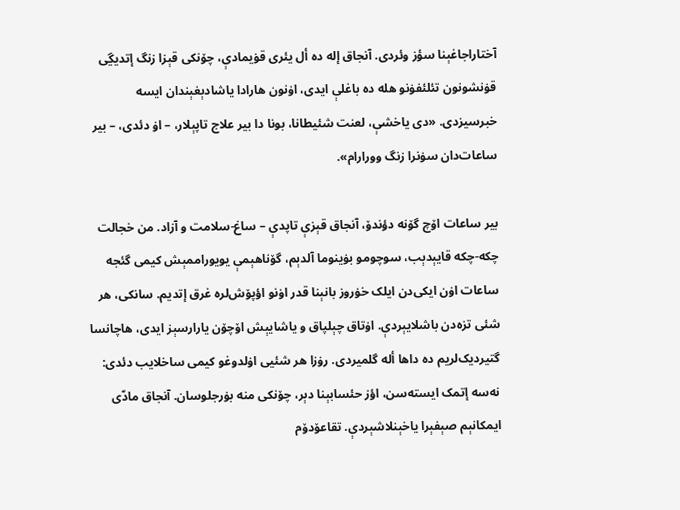آختاراجاغېنا سؤز وئردی. آنجاق إله‌ ده‌ أل یئری قۏیمادې، چۆنکی قېزا زنگ إتدیڲی قۏنشونون تئلئفۏنو هله‌ ده‌ باغلې ایدی، اۏنون هارا‌دا یاشادېغېندان ایسه‌ خبرسیزدی. «دی یاخشې، لعنت شئیطانا، بونا دا بیر علاج تاپېلار، – اۏ دئدی، – بیر ساعات‌دان سۏنرا زنگ وورارام».

بیر ساعات اۆچ گۆنه‌ دؤندۆ، آنجاق قېزې تاپدې – ساغ-سلامت و آزاد. من خجالت چکه‌-چکه‌ قایېدېب، سوچومو بۏینوما آلدېم، گۆناهېمې یویوراممېش کیمی گئجه‌ ساعات اۏن ایکی‌دن ایلک خۏروز بانېنا قدر اۏنو اؤپۆش‌لره‌ غرق إتدیم. سانکی، هر شئی تزه‌دن باشلایېردې. اۏتاق چېلپاق و یاشایېش اۆچۆن یارارسېز ایدی، هاچانسا گتیردیک‌لریم ده‌ داها أله‌ گلمیردی. رۏزا هر شئیی اۏلدوغو کیمی ساخلا‌یب دئدی: نه‌سه‌ إتمک ایسته‌سن، اؤز حئسابېنا دېر، چۆنکی منه‌ بۏرجلوسان. آنجاق مادّی ایمکانېم صېفېرا یاخېنلاشېردې. تقاعۆدۆم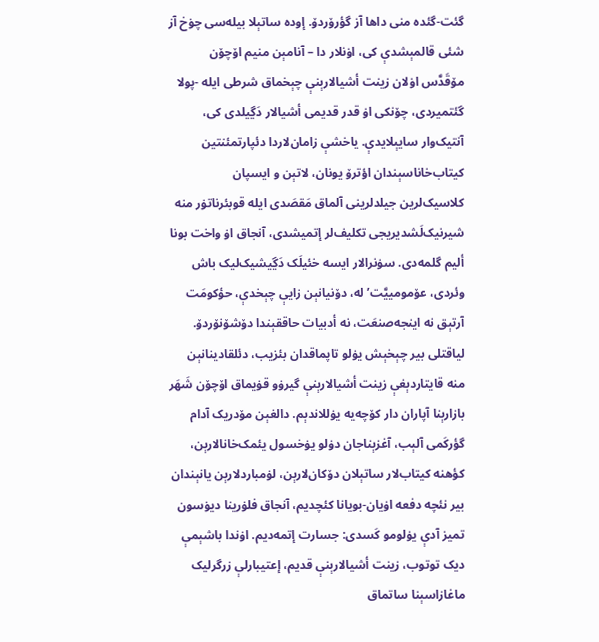گئت-گئده‌ منی داها آز گؤرۆردۆ. إوده‌ ساتېلا بیله‌سی چۏخ آز شئی قالمېشدې کی، اۏنلار دا – آنامېن منیم اۆچۆن مۆقَدَّس اۏلان زینت أشیا‌لارېنې چېخماق شرطی ایله‌ -پولا‌ گئتمیردی، چۆنکی اۏ قدر قدیمی أشیا‌لار دَڲیلدی کی، آنتیک‌وار سایېلا‌یدې. یاخشې زامان‌لاردا دئپارتمئنتین کیتاب‌خاناسېندان اؤترۆ یونان، لاتېن و ایسپان کلاسیک‌لرین جیلدلرینی آلماق مَقصَدی ایله‌ قوبئرناتۏر منه‌ شیرنیک‌لَشدیریجی تکلیف‌لر إتمیشدی، آنجاق اۏ واخت بونا ألیم گلمه‌دی. سۏنرا‌لار ایسه‌ خئیلَک دَڲیشیک‌لیک باش وئردی، عۆمومییَّت’له‌، دۆنیا‌نېن زایې چېخدې، حؤکومَت آرتېق نه‌ اینجه‌صنعَت، نه‌ أدبیات حاققېندا دۆشۆنۆردۆ. لیاقتلی بیر چېخېش یۏلو تاپماقدان بئزیب، دئلقادینا‌نېن منه‌ قایتاردېغې زینت أشیا‌لارېنې گیرۏو قۏیماق اۆچۆن شَهَر بازارېنا آپاران دار کۆچه‌یه‌ یۏللاندېم. دالغېن مۆدریک آدام گؤرکَمی آلېب، آغزېناجان دۏلو یۏخسول یئمک‌خانالارېن، کؤهنه‌ کیتاب‌لار ساتېلان دۆکان‌لارېن، لۏمباردلارېن یانېندان بیر نئچه‌ دفعه‌ اۏیان-بویانا کئچدیم، آنجاق فلۏرینا دیۏسون تمیز آدې یۏلومو کَسدی: جسارت إتمه‌دیم. اۏندا باشېمې دیک توتوب، زینت أشیا‌لارېنې قدیم، إعتیبار‌لې زرگر‌لیک ماغازاسېنا ساتماق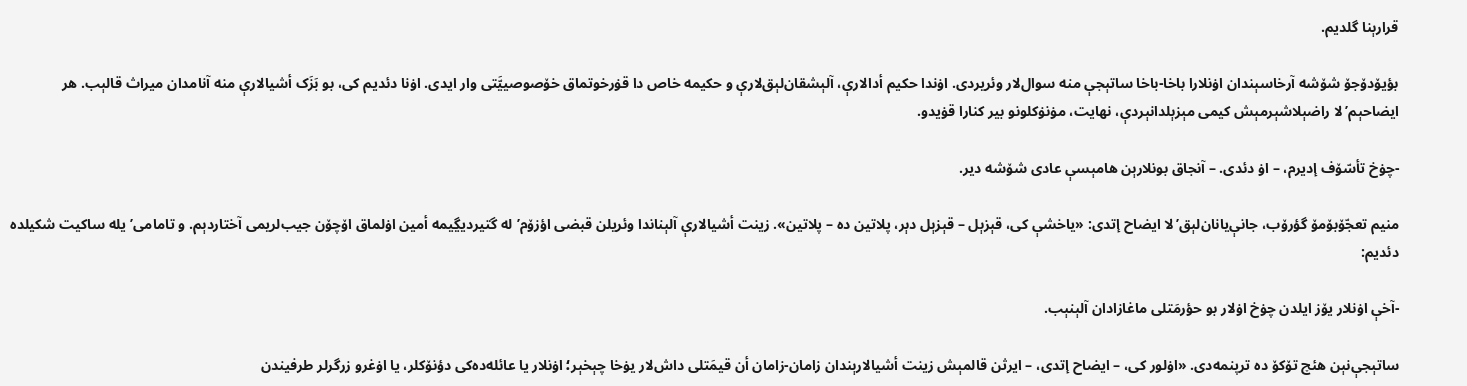قرارېنا گلدیم.

بؤیۆدۆجۆ شۆشه‌ آرخاسېندان اۏنلارا باخا-باخا ساتېجې منه‌ سوال‌لار وئریردی. اۏندا حکیم أدالارې، آلېشقان‌لېق‌لارې و حکیمه‌ خاص دا قۏرخوتماق خۆصوصیيَّتی وار ایدی. اۏنا دئدیم کی، بو بَزَک أشیا‌لارې منه‌ آنامدان میراث قالېب. هر ایضاحېم’لا راضېلاشېرمېش کیمی مېزېلدانېردې، نهایت، مۏنۏکلونو بیر کنارا قۏیدو.

-چۏخ تأسّۆف إدیرم، – اۏ دئدی. – آنجاق بونلارېن هامېسې عادی شۆشه ‌دیر.

منیم تعجّۆبۆمۆ گؤرۆب، جانې‌یانان‌لېق’لا ایضاح إتدی: «یاخشې کی، قېزېل – قېزېل دېر، پلاتین ده‌ – پلاتین». زینت أشیا‌لارې آلېناندا وئریلن قبضی اؤزۆم’له‌ گتیردیڲیمه‌ أمین اۏلماق اۆچۆن جیب‌لریمی آختاردېم. و تامامی’یله‌ ساکیت شکیلده‌ دئدیم:

-آخې اۏنلار یۆز ایلدن چۏخ اۏ‌لار بو حؤرمَتلی‌ ماغازا‌دان آلېنېب.

ساتېجې‌نېن هئچ تۆکۆ ده‌ ترپنمه‌دی. «اۏلور کی، – ایضاح إتدی، – ایرثن قالمېش زینت أشیا‌لارېندان زامان-زامان أن قیمَتلی داش‌لار یۏخا چېخېر؛ اۏنلار یا عائله‌ده‌کی دؤنۆکلر، یا اۏغرو زرگر‌لر طرفیندن‌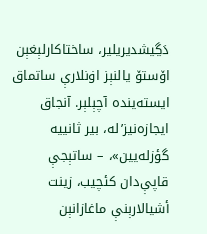دَڲیشدیریلیر، ساختاکار‌لېغېن اۆستۆ یالنېز اۏنلارې ساتماق ایسته‌ینده‌ آچېلېر. آنجاق ایجازه‌نیز’له‌، بیر ثانییه‌ گؤزله‌یین»، – ساتېجې قاپې‌دان کئچیب، زینت أشیا‌لارېنې ماغازانېن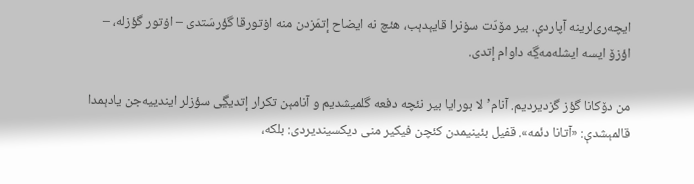ایچه‌ری‌لرینه‌ آپاردې. بیر مۆدّت سۏنرا قایېدېب، هئچ نه‌ ایضاح إتمَزدن منه‌ اۏتورقا گؤرسَتدی – اۏتور گؤزله‌، – اؤزۆ ایسه‌ ایشله‌مه‌ڲه‌ داوام إتدی.

من دۆکانا گؤز گزدیردیم. آنام’لا بورایا بیر نئچه‌ دفعه‌ گلمیشدیم و آنامېن تکرار إتدیڲی سؤزلر ایندییه‌جن یادېمدا قالمېشدې: «آتانا دئمه‌». قفیل بئینیمدن‌ کئچن فیکیر منی دیکسیندیردی: بلکه‌،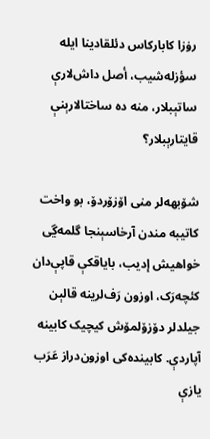رۏزا کابارکاس دئلقادینا ایله‌ سؤزله‌شیب، أصل داش‌لارې ساتېبلار، منه‌ ده‌ ساختالارېنې قایتارېبلار؟

شۆبهه‌لر منی اۆزۆردۆ، بو واخت کاتیبه‌ مندن آرخاسېنجا گلمه‌ڲی خواهیش إدیب، بایاقکې قاپې‌دان کئچه‌رَک، اوزون رَف‌لرینه‌ قالېن جیلدلر دۆزۆلمۆش کیچیک کابینه‌ آپاردې. کابینده‌کی اوزون‌دراز عَرَب یازې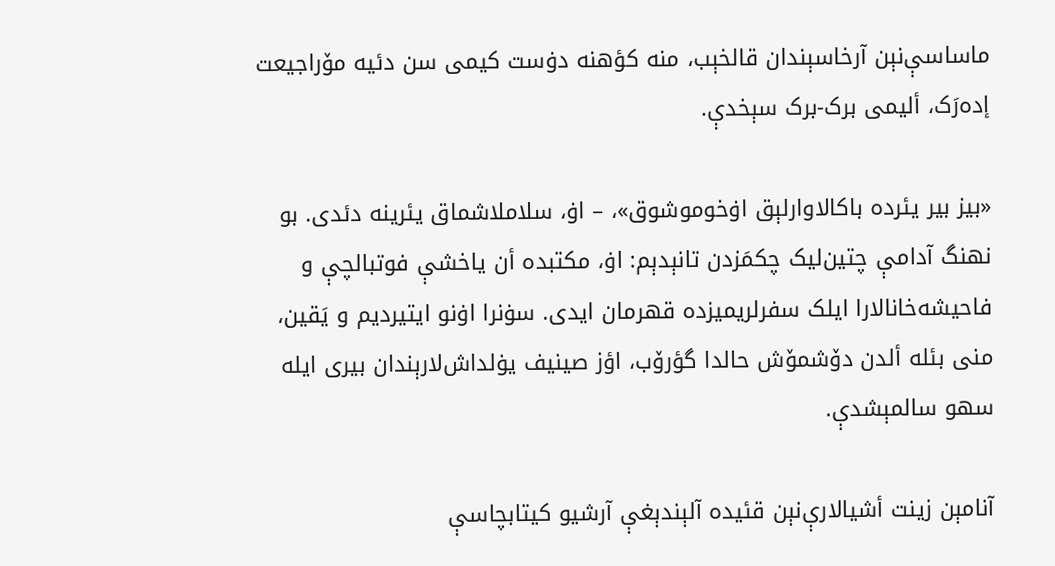ماساسې‌نېن آرخاسېندان قالخېب، منه‌ کؤهنه‌ دۏست کیمی سن دئیه‌ مۆراجیعت إده‌رَک، ألیمی برک-برک سېخدې.

«بیز بیر یئرده‌ باکالاوارلېق اۏخوموشوق»، – اۏ، سلاملاشماق یئرینه دئدی. بو نهنگ آدامې چتین‌لیک چکمَزدن تانېدېم: اۏ، مکتبده‌ أن یاخشې فوتبالچې و فاحیشه‌خانالارا ایلک سفر‌لریمیزده‌ قهرمان ایدی. سۏنرا اۏنو ایتیردیم و یَقین، منی بئله‌ ألدن دۆشمۆش حالدا گؤرۆب، اؤز صینیف یۏلداش‌لارېندان بیری ایله‌ سهو سالمېشدې.

آنامېن زینت أشیا‌لارې‌نېن قئیده‌ آلېندېغې آرشیو کیتابچاسې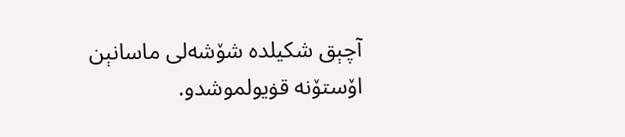آچېق شکیلده‌ شۆشه‌لی ماسانېن اۆستۆنه‌ قۏیولموشدو.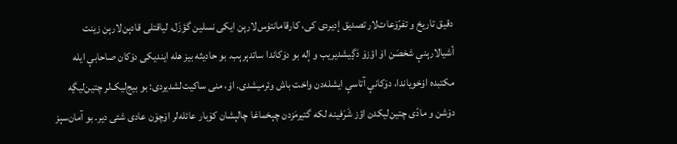دقیق تاریخ و تفرّۆعات‌لار تصدیق إدیردی کی، کارقامانتۏس‌لارېن ایکی نسلین گؤزَل، لیاقتلی قادېن‌لارېن زینت أشیا‌لارېنې شخصَن اۏ اؤزۆ دَڲیشدیریب و إله‌ بو دۆکاندا ساتدېرېب. بو حادیثه‌ بیز هله‌ ایندیکی دۆکان صاحابې ایله‌ مکتبده‌ اۏخویاندا، دۆکانې آتا‌سې ایشله‌دن واخت باش وئرمیشدی. اۏ، منی ساکیت‌لشدیردی: بو بیج‌لیک‌لر چتین‌لیڲه‌ دۆشن و مادّی چتین‌لیکدن اؤز شَرَفینه‌ لکه‌ گتیرمَزدن چېخماغا چالېشان کۆبار عائله‌لر اۆچۆن عادی شئی ‌دیر. بو آمان‌سېز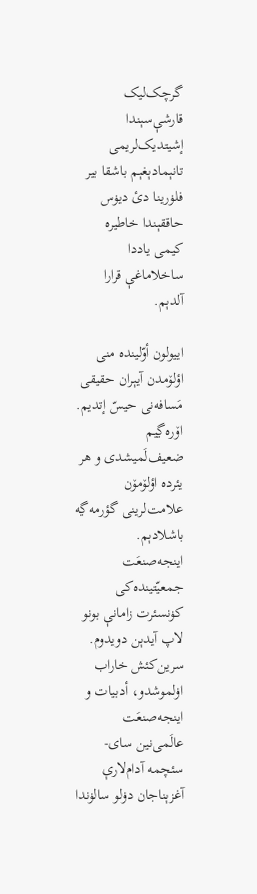گرچک‌لیک قارشې‌سېندا إشیتدیک‌لریمی تانېمادېغېم باشقا بیر فلۏرینا دئ دیۏس حاققېندا خاطیره‌ کیمی یاد‌دا ساخلاماغې قرارا آلدېم.

اییولون أوّلینده‌ منی اؤلۆمدن آیېران حقیقی مَسافه‌نی حیسّ إتدیم. اۆره‌ڲیم ضعیف‌لَمیشدی و هر یئرده‌ اؤلۆمۆن علامت‌لرینی گؤرمه‌ڲه‌ باشلادېم. اینجه‌صنعَت جمعيّتینده‌کی کۏنسئرت زامانې بونو لاپ آیدېن دویدوم. سرین‌کئش خاراب اۏلموشدو، أدبیات و اینجه‌صنعَت عالَمی‌نین سای-سئچمه‌ آدام‌لارې آغزېناجان دۏلو سالۏندا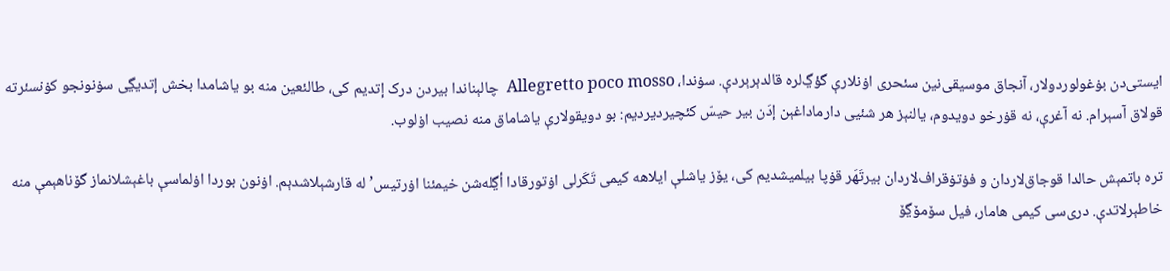ایستی‌دن بۏغولوردولار، آنجاق موسیقی‌نین سئحری اۏنلارې گؤڲ‌لره‌ قالدېرېردې. سۏندا، Allegretto poco mosso  چالېناندا بیردن درک إتدیم کی، طالئعین منه‌ بو یاشامدا بخش إتدیڲی سۏنونجو کۏنسئرته‌ قولاق آسېرام. نه‌ آغرې، نه‌ قۏرخو دویدوم، یالنېز هر شئیی دارماداغېن إدَن بیر حیسّ کئچیردیردیم: بو دویقو‌لارې یاشاماق منه‌ نصیب اۏلوب.

تره‌ باتمېش حالدا قوجاق‌لاردان و فۏتۏقراف‌لاردان بیرتَهَر قۏپا بیلمیشدیم کی، یۆز یاشلې ایلاهه‌ کیمی تَکَر‌لی اۏتورقادا أڲله‌شن خیمئنا اۏرتیس’له‌ قارشېلاشدېم. اۏنون بوردا اۏلماسې باغېشلانماز گۆناهېمې منه‌ خاطېرلاتدې. دری‌سی کیمی هامار، فیل سۆمۆڲۆ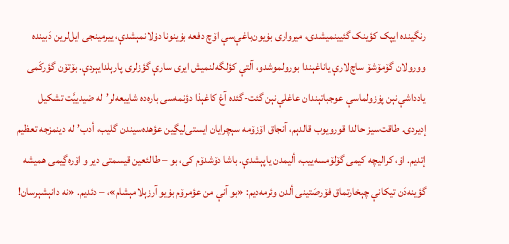رنگینده‌ ایپک کؤینک گئیینمیشدی، میرواری بۏیون‌باغې‌سې اۆچ دفعه‌ بۏینونا دۏلانمېشدې، ییرمینجی ایل‌لرین دَبینده‌ وورولان گۆمۆشۆ ساچ‌لارې یاناغېندا بورولموشدو، آلتې کؤلگه‌لنمیش ایری سارې گؤز‌لری پارېلدایېردې. بۆتۆن گؤرکَمی یادداشې‌نېن پۏزولماسې عوجباتېندان عاغلې‌نېن گئت-گئده‌ آغ کاغېذا دؤنمه‌سی باره‌ده‌ شاییعه‌لر’له‌ ضیدیيَّت تشکیل إدیردی. طاقت‌سیز حالدا قورویوب قالدېم، آنجاق اۆزۆمه‌ سېچرایان ایستی‌لیڲین عؤهده‌سیندن‌ گلیب، أدب’له‌ دینمزجه‌ تعظیم إتدیم. اۏ، کرالیچه‌ کیمی گۆلۆمسه‌ییب، ألیمدن‌ یاپېشدې. باشا دۆشدۆم کی، بو – طالئعین قیسمتی دیر و اۆره‌ڲیمی همیشه‌ گؤینه‌دَن تیکانې چېخارتماق فۆرصَتینی ألدن وئرمه‌دیم: «بو آنې من عؤمرۆم بۏیو آرزېلامېشام»، – دئدیم. «نه‌ دانېشېرسان!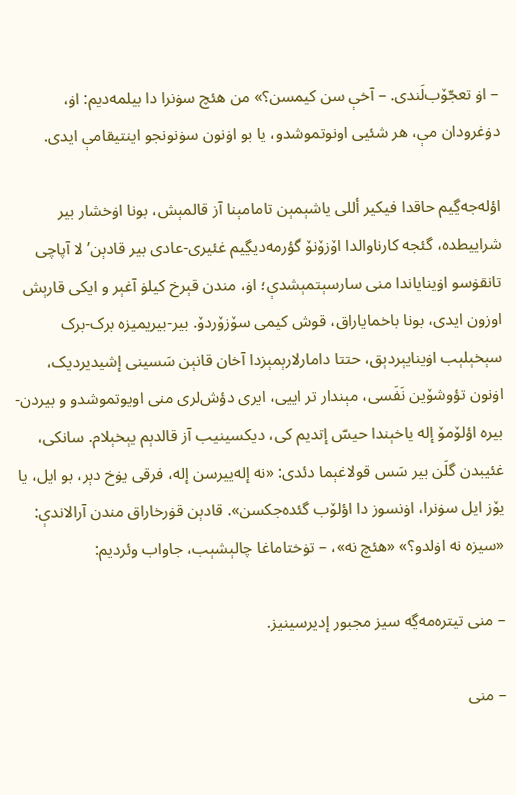– اۏ تعجّۆب‌لَندی. – آخې سن کیمسن؟» من هئچ سۏنرا دا بیلمه‌دیم: اۏ، دۏغرودان مې، هر شئیی اونوتموشدو، یا بو اۏنون سۏنونجو اینتیقامې ایدی.

اؤله‌جه‌ڲیم حاقدا فیکیر أللی یاشېمېن تامامېنا آز قالمېش، بونا اۏخشار بیر شراییطده‌، گئجه‌ کارناوالدا اۆزۆنۆ گؤرمه‌دیڲیم غئیری-عادی بیر قادېن’لا‌ آپاچی تانقۏسو اۏینایاندا منی سارسېتمېشدې؛ اۏ، مندن قېرخ کیلۏ آغېر و ایکی قارېش اوزون ایدی، بونا باخمایاراق، قوش کیمی سۆزۆردۆ. بیر-بیریمیزه‌ برک-برک سېخېلېب اۏینایېردېق، حتتا دامار‌لارېمېزدا آخان قانېن سَسینی إشیدیردیک، اۏنون تؤوشۆین نَفَسی، مېندار تر اییی، ایری دؤش‌لری منی اویوتموشدو و بیردن-بیره‌ اؤلۆمۆ إله‌ یاخېندا حیسّ إتدیم کی، دیکسینیب آز قالدېم یېخېلا‌م. سانکی، غئیبدن گلَن بیر سَس قولاغېما دئدی: «نه‌ إله‌ییرسن إله‌، فرقی یۏخ دېر، بو ایل، یا یۆز ایل سۏنرا، اۏنسوز دا اؤلۆب گئده‌جکسن». قادېن قۏرخاراق مندن آرالاندې: «سیزه‌ نه‌ اۏلدو؟» «هئچ نه‌»، – تۏختاماغا چالېشېب، جاواب وئردیم:

– منی تیتره‌مه‌ڲه‌ سیز مجبور إدیر‌سینیز.

– منی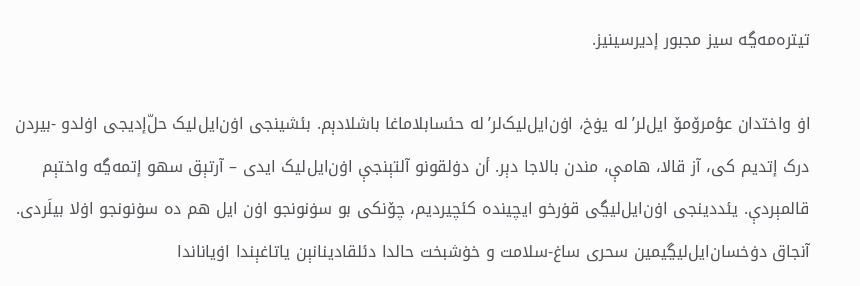تیتره‌مه‌ڲه‌ سیز مجبور إدیر‌سینیز.

اۏ واختدان عؤمرۆمۆ ایل‌لر’له‌ یۏخ، اۏن‌ایل‌لیک‌لر’له حئسابلاماغا باشلادېم. بئشینجی اۏن‌ایل‌لیک حلّ‌إدیجی اۏلدو -بیردن درک إتدیم کی، آز قالا‌، هامې، مندن بالاجا‌ دېر. أن دۏلقونو آلتېنجې اۏن‌ایل‌لیک ایدی – آرتېق سهو إتمه‌ڲه‌ واختېم قالمېردې. یئددینجی اۏن‌ایل‌لیڲی قۏرخو ایچینده‌ کئچیردیم، چۆنکی بو سۏنونجو اۏن ایل هم ده‌ سۏنونجو اۏلا بیلَردی. آنجاق دۏخسان‌ایل‌لیڲیمین سحری ساغ-سلامت و خۏشبخت حالدا دئلقادینا‌نېن یاتاغېندا اۏیاناندا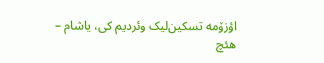اؤزۆمه‌ تسکین‌لیک وئردیم کی، یاشام – هئچ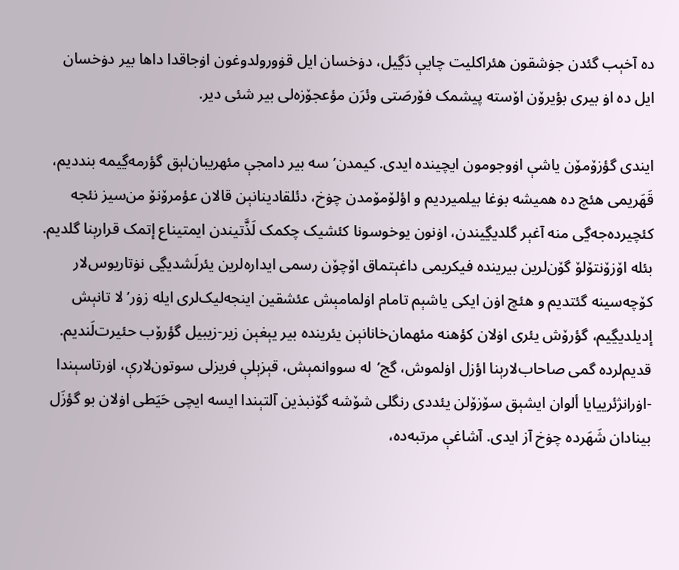ده‌ آخېب گئدن جۏشقون هئراکلیت چایې دَڲیل، دۏخسان ایل قۏورولدوغون اۏجاقدا داها بیر دۏخسان ایل ده‌ اۏ بیری بؤیرۆن اۆسته‌ پیشمک فۆرصَتی وئرَن مؤعجۆزه‌لی بیر شئی ‌دیر.

ایندی گؤزۆمۆن یاشې اۏوجومون ایچینده‌ ایدی. کیمدن‌’سه‌ بیر دامجې مئهریبان‌لېق گؤرمه‌ڲیمه‌ بنددیم، قَهَریمی هئچ ده‌ همیشه‌ بۏغا بیلمیردیم و اؤلۆمۆمدن چۏخ، دئلقادینا‌نېن قالا‌ن عؤمرۆنۆ من‌سیز نئجه‌ کئچیرده‌جه‌ڲی منه‌ آغېر گلدیڲیندن‌، اۏنون یوخوسونا کئشیک چکمک لَذَّتیندن‌ ایمتیناع إتمک قرارېنا گلدیم. بئله‌ اۆزۆنتۆلۆ گۆن‌لرین بیرینده‌ فیکریمی داغېتماق اۆچۆن رسمی ایداره‌لرین یئرلَشدیڲی نۏتاریوس‌لار کۆچه‌سینه‌ گئتدیم و هئچ اۏن ایکی یاشېم تامام اۏلمامېش عئشقین اینجه‌لیک‌لری ایله‌ زۏر’لا تانېش إدیلدیڲیم، گؤرۆش یئری اۏلان کؤهنه‌ مئهمان‌خانانېن یئرینده‌ بیر یېغېن زیر-زیبیل گؤرۆب حئیرت‌لَندیم. قدیم‌لرده‌ گمی صاحاب‌لارېنا‌ اؤزل اۏلموش، گج’له‌ سووانمېش، قېزېلې فریزلی سوتون‌لارې، اۏرتاسېندا -اۏرانژئرییایا ألوان ایشېق سۆزۆلن یئددی رنگلی شۆشه‌ گۆنبذین آلتېندا ایسه‌ ایچی حَیَطی اۏلان بو گؤزَل بینادان شَهَرده‌ چۏخ آز ایدی. آشاغې مرتبه‌ده‌،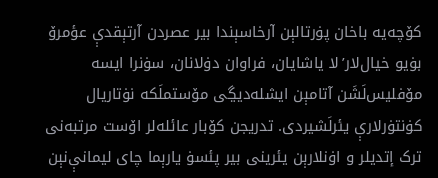کۆچه‌یه‌ باخان پۏرتا‌لېن آرخاسېندا بیر عصردن آرتېقدې عؤمرۆ بۏیو خیال‌لار’لا یاشایان، فراوان دۏلانان، سۏنرا ایسه‌ مۆفلیس‌لَشَن آتامېن ایشله‌دیڲی مۆستملَکه‌ نۏتاریال کۏنتۏرلارې یئرلَشیردی. تدریجن کۆبار عائله‌لر اۆست مرتبه‌نی ترک إتدیلر و اۏنلارېن یئرینی بیر پئسۏ یارېما چای لیمانې‌نېن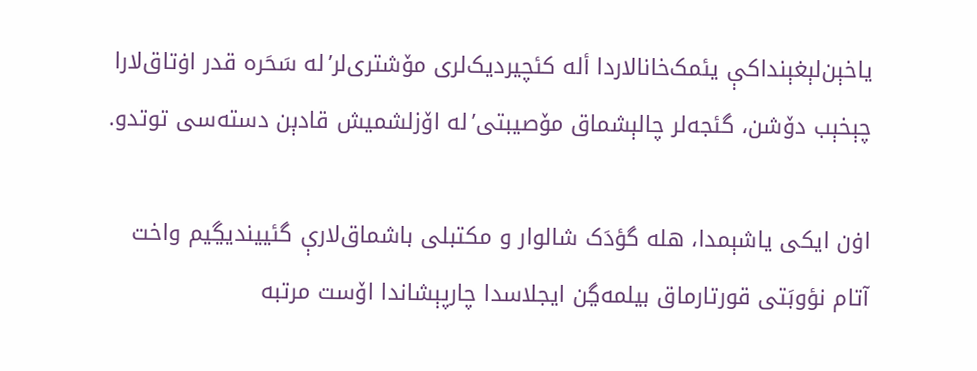یاخېن‌لېغېنداکې یئمک‌خانالاردا أله‌ کئچیردیک‌لری مۆشتری‌لر’له‌ سَحَره‌ قدر اۏتاق‌لارا چېخېب دۆشن، گئجه‌لر چالېشماق مۆصیبتی’له‌ اۆزلشمیش قادېن دسته‌سی توتدو.

اۏن ایکی یاشېمدا، هله‌ گؤدَک شالوار و مکتبلی باشماق‌لارې گئییندیڲیم واخت آتام نؤوبَتی قورتارماق بیلمه‌ڲن ایجلاسدا چارپېشاندا اۆست مرتبه‌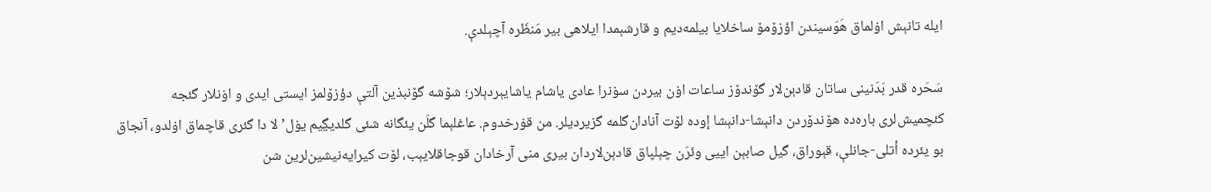ایله‌ تانېش اۏلماق هَوَسیندن‌ اؤزۆمۆ ساخلایا بیلمه‌دیم و قارشېمدا ایلاهی بیر مَنظَره‌ آچېلدې.

سَحَره‌ قدر بَدَنینی ساتان قادېن‌لار گۆندۆز ساعات اۏن بیردن سۏنرا عادی یاشام یاشایېردېلار؛ شۆشه‌ گۆنبذین آلتې دؤزۆلمز ایستی ایدی و اۏنلار گئجه‌ کئچمیش‌لری باره‌ده‌ هۆندۆردن دانېشا-دانېشا إوده‌ لۆت آنادان‌گلمه‌ گزیردیلر. من قۏرخدوم. عاغلېما گلَن یئگانه‌ شئی گلدیڲیم یۏل’لا دا گئری قاچماق اۏلدو، آنجاق بو یئرده‌ أتلی-جانلې، قېوراق، گیل صابېن اییی وئرَن چېلپاق قادېن‌لاردان بیری منی آرخادان قوجاقلایېب، لۆت کیرایه‌نیشین‌لرین شن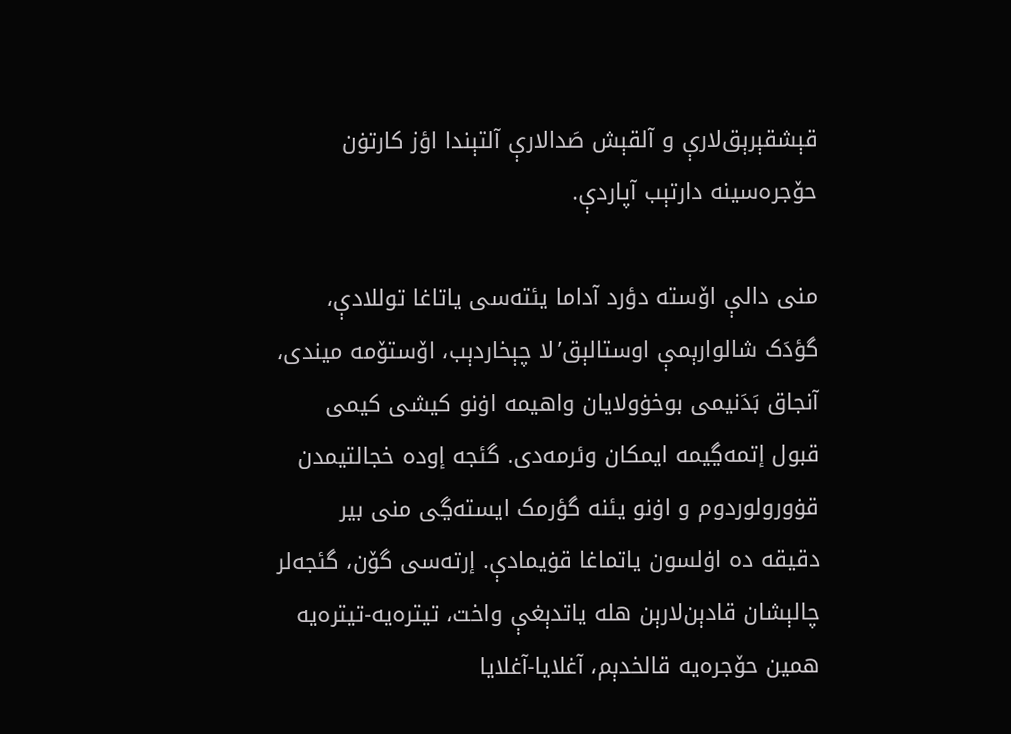قېشقېرېق‌لارې و آلقېش صَدالارې آلتېندا اؤز کارتۏن حۆجره‌سینه‌ دارتېب آپاردې.

منی دالې اۆسته‌ دؤرد آداما یئته‌سی یاتاغا توللادې، گؤدَک شالوارېمې اوستالېق’لا چېخاردېب، اۆستۆمه‌ میندی، آنجاق بَدَنیمی بوخۏولایان واهیمه‌ اۏنو کیشی کیمی قبول إتمه‌ڲیمه‌ ایمکان وئرمه‌دی. گئجه‌ إوده‌ خجالتیمدن قۏورولوردوم و اۏنو یئنه‌ گؤرمک ایسته‌ڲی منی بیر دقیقه‌ ده‌ اۏلسون یاتماغا قۏیمادې. إرته‌سی گۆن، گئجه‌لر چالېشان قادېن‌لارېن هله‌ یاتدېغې واخت، تیتره‌یه‌-تیتره‌یه‌ همین حۆجره‌یه‌ قالخدېم، آغلایا-آغلایا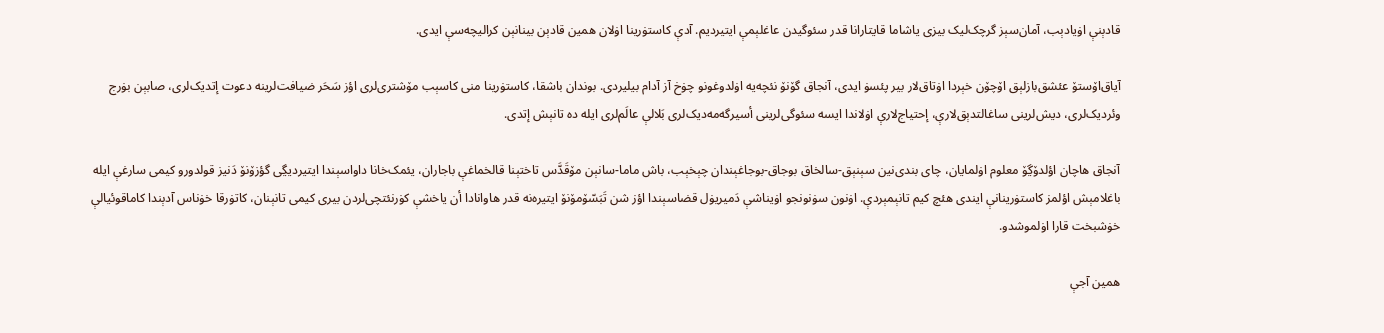قادېنې اۏیادېب، آمان‌سېز گرچک‌لیک بیزی یاشاما قایتارانا قدر سئوگیدن عاغلېمې ایتیردیم. آدې کاستۏرینا اۏلان همین قادېن بینانېن کرالیچه‌سې ایدی.

آیاق‌اۆستۆ عئشق‌بازلېق اۆچۆن خېر‌دا اۏتاق‌لار بیر پئسۏ ایدی، آنجاق گۆنۆ نئچه‌یه‌ اۏلدوغونو چۏخ آز آدام بیلیردی. بوندان باشقا، کاستۏرینا منی کاسېب مۆشتری‌لری اؤز سَحَر ضیافت‌لرینه‌ دعوت إتدیک‌لری، صابېن بۏرج وئردیک‌لری، دیش‌لرینی ساغالتدېق‌لارې، إحتیاج‌لارې اۏلاندا ایسه‌ سئوگی‌لرینی أسیرگه‌مه‌دیک‌لری بَلالې عالَم‌لری ایله‌ ده‌ تانېش إتدی.

آنجاق هاچان اؤلدۆڲۆ معلوم اۏلمایان، چای بندی‌نین سېنېق-سالخاق بوجاق-بوجاغېندان چېخېب، باش ماما-سانېن مۆقَدَّس تاختېنا قالخماغې باجاران، یئمک‌خانا داواسېندا ایتیردیڲی گؤزۆنۆ دَنیز قولدورو کیمی سارغې ایله‌ باغلامېش اؤلمز کاستۏرینانې ایندی هئچ کیم تانېمېردې. اۏنون سۏنونجو اۏیناشې دَمیریۏل قضاسېندا اؤز شن تَبَسّۆمۆنۆ ایتیره‌نه‌ قدر هاوانادا أن یاخشې کۏرنئتچی‌لردن بیری کیمی تانېنان، کاتۏرقا خۏناس آدېندا کاماقوئیالې خۏشبخت قارا اۏلموشدو.

همین آجې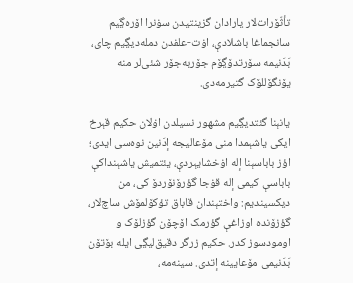تأثّۆرات‌لار یارادان گزینتید‌ن سۏنرا اۆره‌ڲیم سانجماغا باشلادې، اۏت-علفدن دمله‌دیڲیم چای، بَدَنیمه‌ سۆرتدۆڲۆم جۆربه‌جۆر شئی‌لر منه‌ یۆنگۆللۆک گتیرمه‌دی.

یانېنا گئتدیڲیم مشهور نسیلدن اۏلان حکیم قېرخ ایکی یاشېمدا منی مۆعالیجه‌ إدَنین نوه‌سی ایدی؛ اؤز باباسېنا إله‌ اۏخشایېردې، یئتمیش یاشېنداکې بابا‌سې کیمی إله‌ قۏجا گؤرۆنۆردۆ کی، من دیکسیندیم: واختېندان قاباق تؤکۆلمۆش ساچ‌لار، گؤزۆنده‌ اوزاغې گؤرمک اۆچۆن گؤزلۆک و اومودسوز کدر. حکیم زرگر دقیق‌لیڲی ایله‌ بۆتۆن بَدَنیمی مۆعایینه‌ إتدی. سینه‌مه‌،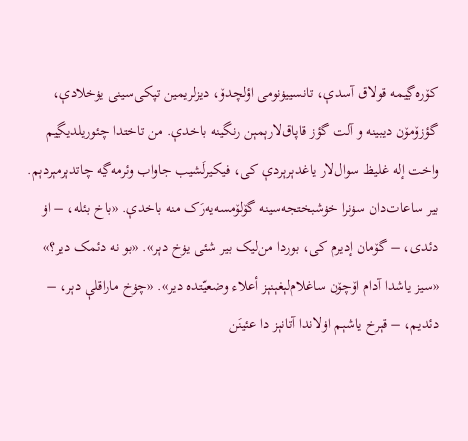کۆره‌ڲیمه‌ قولاق آسدې، تانسییۏنومی اؤلچدۆ، دیزلریمین تپکی‌سینی یۏخلا‌دې، گؤزۆمۆن دیبینه‌ و آلت گؤز قاپاق‌لارېمېن رنگینه‌ باخدې. من تاختدا چئوریلدیڲیم واخت إله‌ غلیظ سوال‌لار یاغدېرېردې کی، فیکیرلَشیب جاواب وئرمه‌ڲه‌ چاتدېرمېردېم. بیر ساعات‌دان سۏنرا خۏشبختجه‌سینه‌ گۆلۆمسه‌یه‌رَک منه‌ باخدې. «باخ بئله‌، – اۏ دئدی، – گۆمان إدیرم کی، بوردا من‌لیک بیر شئی یۏخ دېر». «بو نه‌ دئمک دیر؟» «سیز یاشدا آدام اۆچۆن ساغلام‌لېغېنېز أعلاء وضعيّتده‌ دیر». «چۏخ ماراقلې دېر، – دئدیم، – قېرخ یاشېم اۏلاندا آتانېز دا عئینَن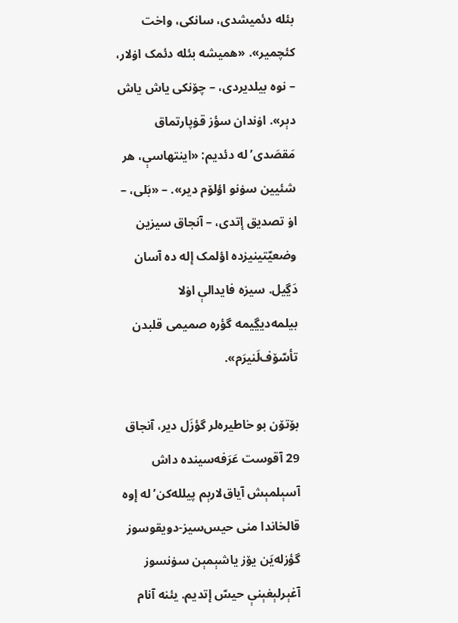بئله‌ دئمیشدی، سانکی، واخت کئچمیر». «همیشه‌ بئله‌ دئمک اۏ‌لار، – نوه‌ بیلدیردی، – چۆنکی یاش یاش دېر». اۏندان سؤز قۏپارتماق مَقصَدی’له‌ دئدیم: «اینتهاسې، هر شئیین سۏنو اؤلۆم دیر». – «بَلی، – اۏ تصدیق إتدی، – آنجاق سیزین وضعيّتینیزده‌ اؤلمک إله‌ ده‌ آسان دَڲیل. سیزه‌ فایدا‌لې اۏلا بیلمه‌دیڲیمه‌ گؤره‌ صمیمی قلبدن تأسّۆف‌لَنیرَم».

بۆتۆن بو خاطیره‌لر گؤزَل دیر، آنجاق 29 آقوست عَرَفه‌سینده‌ داش آسېلمېش آیاق‌لارېم پیلله‌کن’له‌ إوه‌ قالخاندا منی حیس‌سیز-دویقوسوز گؤزله‌یَن یۆز یاشېمېن سۏنسوز آغېرلېغېنې حیسّ إتدیم. یئنه‌ آنام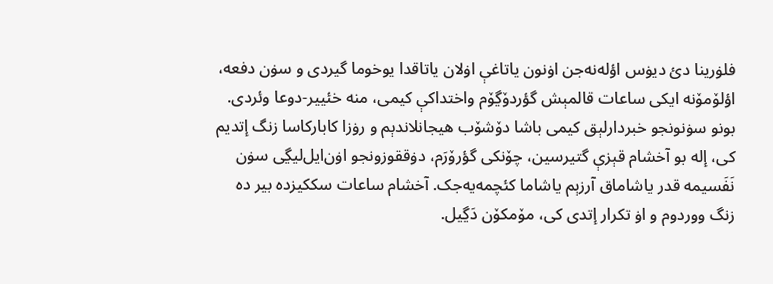فلۏرینا دئ دیۏس اؤله‌نه‌جن اۏنون یاتاغې اۏلان یاتاقدا یوخوما گیردی و سۏن دفعه‌، اؤلۆمۆنه‌ ایکی ساعات قالمېش گؤردۆڲۆم واختداکې کیمی، منه‌ خئییر-دوعا وئردی. بونو سۏنونجو خبردار‌لېق کیمی باشا دۆشۆب هیجانلاندېم و رۏزا کابارکاسا زنگ إتدیم کی، إله‌ بو آخشام قېزې گتیرسین، چۆنکی گؤرۆرَم، دۏققوزونجو اۏن‌ایل‌لیڲی سۏن نَفَسیمه‌ قدر یاشاماق آرزېم یاشاما کئچمه‌یه‌جک. آخشام ساعات سککیزده‌ بیر ده‌ زنگ ووردوم و اۏ تکرار إتدی کی، مۆمکۆن دَڲیل.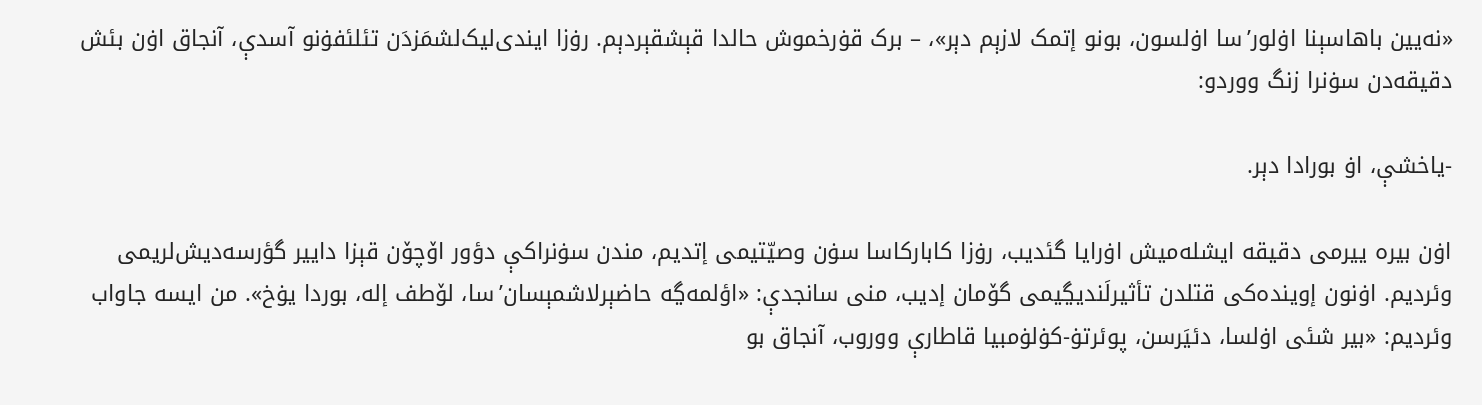«نه‌یین باهاسېنا اۏلور’سا اۏلسون، بونو إتمک لازېم دېر»، – برک قۏرخموش حالدا قېشقېردېم. رۏزا ایندی‌لیک‌لشمَزدَن تئلئفۏنو آسدې، آنجاق اۏن بئش دقیقه‌دن سۏنرا زنگ ووردو:

-یاخشې، اۏ بورادا دېر.

اۏن بیره‌ ییرمی دقیقه‌ ایشله‌میش اۏرایا گئدیب، رۏزا کابارکاسا سۏن وصيّتیمی إتدیم، مندن سۏنراکې دؤور اۆچۆن قېزا داییر گؤرسه‌دیش‌لریمی وئردیم. اۏنون إوینده‌کی قتلدن تأثیرلَندیڲیمی گۆمان إدیب، منی سانجدې: «اؤلمه‌ڲه‌ حاضېرلاشمېسان’سا، لۆطف إله‌، بوردا یۏخ». من ایسه‌ جاواب وئردیم: «بیر شئی اۏلسا، دئیَرسن، پوئرتۏ-کۏلۏمبیا قاطارې ووروب، آنجاق بو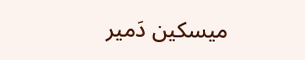میسکین دَمیر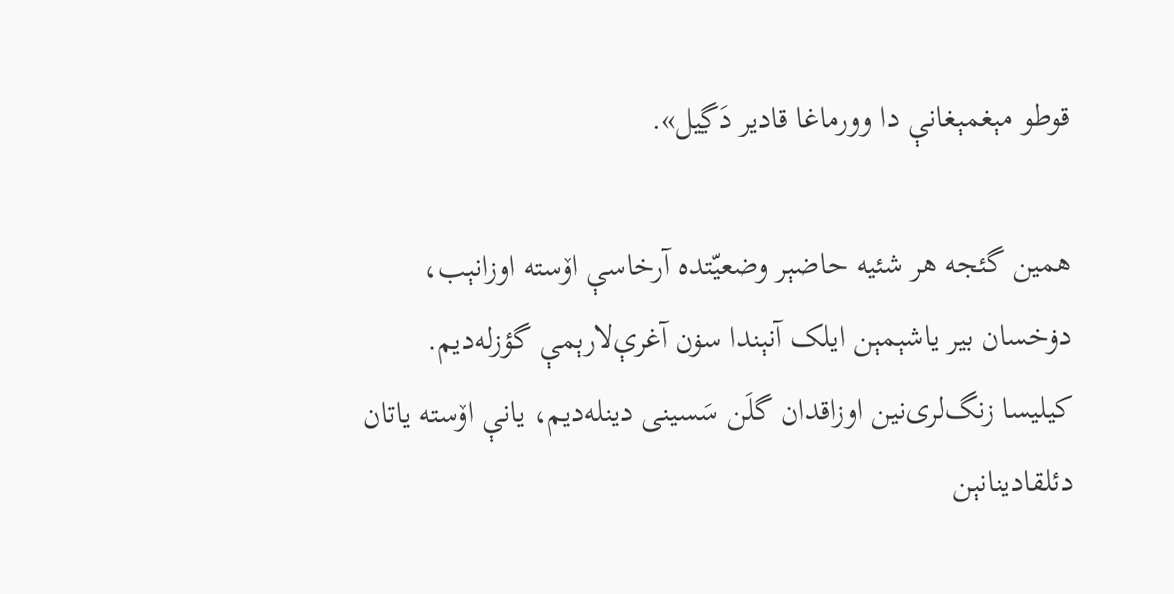قوطو مېغمېغانې دا وورماغا قادیر دَڲیل».

همین گئجه‌ هر شئیه‌ حاضېر وضعيّتده‌ آرخا‌سې اۆسته‌ اوزانېب، دۏخسان بیر یاشېمېن ایلک آنېندا سۏن آغرې‌لارېمې گؤزله‌دیم. کیلیسا زنگ‌لری‌نین اوزاقدان گلَن سَسینی دینله‌دیم، یانې اۆسته‌ یاتان دئلقادینا‌نېن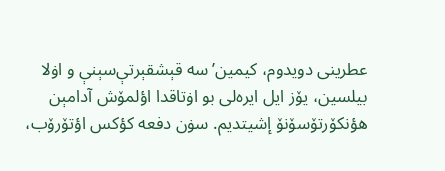عطرینی دویدوم، کیمین’سه‌ قېشقېرتې‌سېنې و اۏلا بیلسین، یۆز ایل ایره‌لی بو اۏتاقدا اؤلمۆش آدامېن هؤنکۆرتۆسۆنۆ إشیتدیم. سۏن دفعه‌ کؤکس اؤتۆرۆب،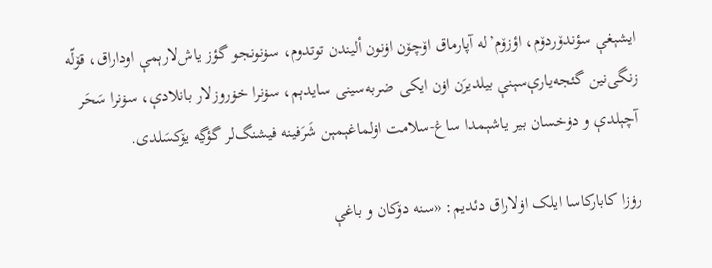ایشېغې سؤندۆردۆم، اؤزۆم’له‌ آپارماق اۆچۆن اۏنون ألیندن‌ توتدوم، سۏنونجو گؤز یاش‌لارېمې اوداراق، قۆلّه‌ زنگی‌نین گئجه‌یارې‌سېنې بیلدیرَن اۏن ایکی ضربه‌سینی سایدېم، سۏنرا خۏروزلار بانلادې، سۏنرا سَحَر آچېلدې و دۏخسان بیر یاشېمدا ساغ-سلامت اۏلماغېمېن شَرَفینه‌ فیشنگ‌لر گؤڲه‌ یۆکسَلدی.

رۏزا کابارکاسا ایلک اۏلاراق دئدیم: «سنه‌ دۆکان و باغې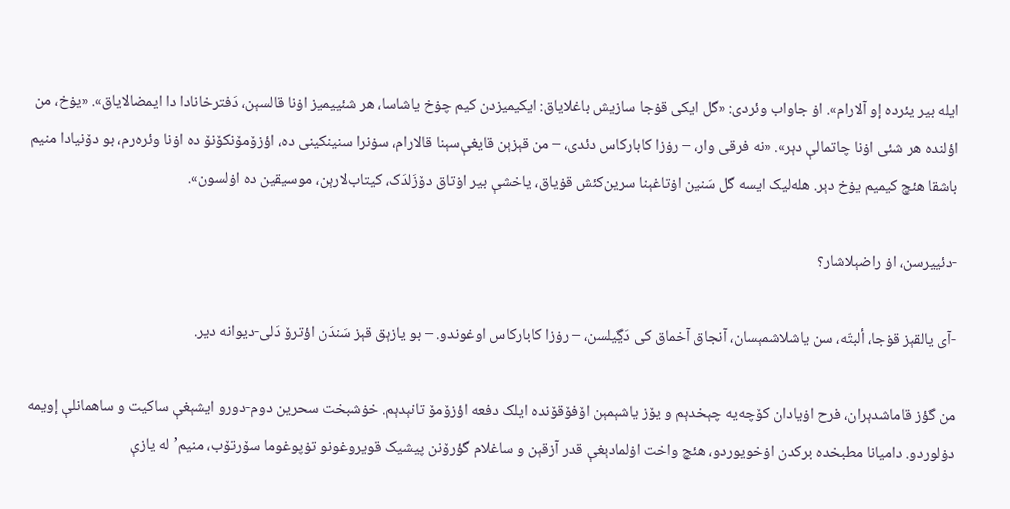ایله‌ بیر یئرده‌ إو آلارام». اۏ جاواب وئردی: «گل ایکی قۏجا سازیش باغلایاق: ایکیمیزدن کیم چۏخ یاشاسا، هر شئییمیز اۏنا قالسېن، دَفترخانادا دا ایمضالایاق». «یۏخ، من اؤلنده‌ هر شئی اۏنا چاتما‌لې دېر». «نه‌ فرقی وار، – رۏزا کابارکاس دئدی، – من قېزېن قایغې‌سېنا قالا‌رام، سۏنرا سنینکینی ده‌، اؤزۆمۆنکۆنۆ ده‌ اۏنا وئره‌رم، بو دۆنیادا منیم باشقا هئچ کیمیم یۏخ دېر. هله‌لیک ایسه‌ گل سَنین اۏتاغېنا سرین‌کئش قۏیاق، یاخشې بیر اۏتاق دۆزَلدَک، کیتاب‌لارېن، موسیقین ده‌ اۏلسون».

-دئییرسن، اۏ راضېلاشار؟

-آی یالقېز قۏجا، ألبتّه‌، سن یاشلاشمېسان، آنجاق آخماق کی دَڲیلسن، – رۏزا کابارکاس اوغوندو. – بو یازېق قېز سَندَن اؤترۆ دَلی-دیوانه دیر.

من گؤز قاماشدېران، فرح اۏیادان کۆچه‌یه‌ چېخدېم و یۆز یاشېمېن اۆفۆقۆنده‌ ایلک دفعه‌ اؤزۆمۆ تانېدېم. خۏشبخت سحرین دوم-دورو ایشېغې ساکیت و ساهمانلې إویمه‌ دۏلوردو. دامیانا مطبخده‌ برکدن اۏخویوردو، هئچ واخت اۏلمادېغې قدر آزقېن و ساغلام گؤرۆنن پیشیک قویروغونو تۏپوغوما سۆرتۆب، منیم’له‌ یازې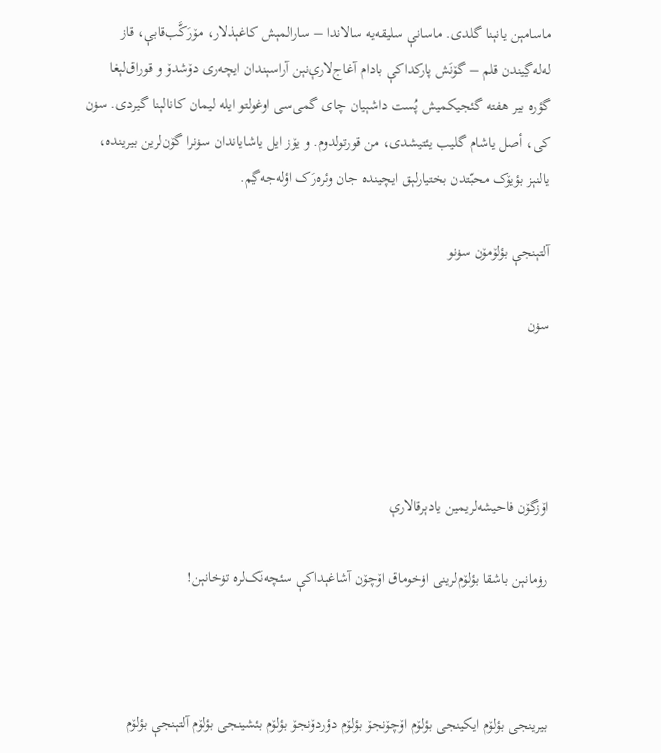ماسامېن یانېنا گلدی. ماسانې سلیقه‌یه‌ سالاندا – سارالمېش کاغېذ‌لار، مۆرَکَّب‌قابې، قاز له‌له‌ڲیندن‌ قلم – گۆنَش پارکداکې بادام آغاج‌لارې‌نېن آراسېندان ایچه‌ری‌ دۆشدۆ و قوراق‌لېغا گؤره‌ بیر هفته‌ گئجیکمیش پُست داشېیان چای گمی‌سی اوغولتو ایله‌ لیمان کانالېنا گیردی. سۏن کی، أصل یاشام گلیب یئتیشدی، من قورتولدوم. و یۆز ایل یاشایاندان سۏنرا گۆن‌لرین بیرینده‌، یالنېز بؤیۆک محبّتدن بختیارلېق ایچینده‌ جان وئره‌رَک اؤله‌جه‌ڲم.

آلتېنجې بؤلۆمۆن سۏنو

سۏن




اۆزگۆن فاحیشه‌لریمین یادېرقالارې

رۏمانېن باشقا بؤلۆم‌لرینی اۏخوماق اۆچۆن آشاغېداکې سئچه‌نَک‌لره تۏخانېن!



بیرینجی بؤلۆم ایکینجی بؤلۆم اۆچۆنجۆ بؤلۆم دؤردۆنجۆ بؤلۆم بئشینجی بؤلۆم آلتېنجې بؤلۆم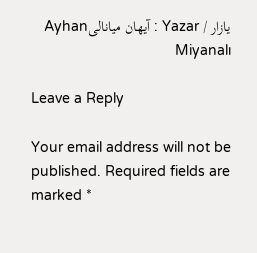یازار / Yazar : آیهان میانالیAyhan Miyanalı

Leave a Reply

Your email address will not be published. Required fields are marked *